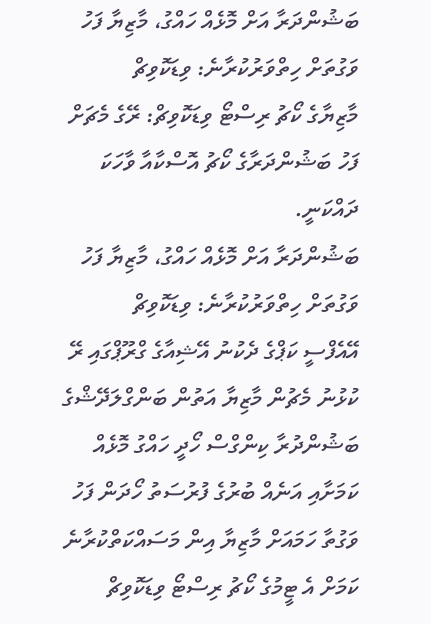ބަޝުންދަރާ އަށް މޮޅެއް ހައްގު، މާޒިޔާ ފަހު ވަގުތަށް ހިތްވަރުކުރާނެ: ވިޑަކޮވިޗް
މާޒިޔާގެ ކޯޗު ރިސްޓޯ ވިޑަކޮވިޗް: ރޭގެ މެޗަށް ފަހު ބަޝުންދަރާގެ ކޯޗު އޮސްކާއާ ވާހަކަ ދައްކަނީ.
ބަޝުންދަރާ އަށް މޮޅެއް ހައްގު، މާޒިޔާ ފަހު ވަގުތަށް ހިތްވަރުކުރާނެ: ވިޑަކޮވިޗް
އޭއެފްސީ ކަޕްގެ ދެކުނު އޭޝިއާގެ ގްރޫޕްގައި ރޭ ކުޅުނު މެޗުން މާޒިޔާ އަތުން ބަންގްލަދޭޝްގެ ބަޝުންދުރާ ކިންގްސް ހޯދީ ހައްގު މޮޅެއް ކަމަށާއި އަނެއް ބުރުގެ ފުރުސަތު ހޯދަން ފަހު ވަގުތާ ހަމައަށް މާޒިޔާ އިން މަސައްކަތްކުރާނެ ކަމަށް އެ ޓީމުގެ ކޯޗު ރިސްޓޯ ވިޑަކޮވިޗް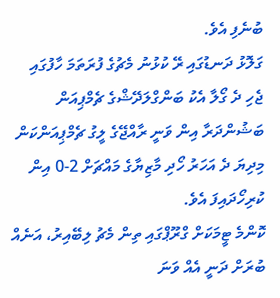ބުނެފި އެވެ.
ގަލޮޅު ދަނޑުގައި ރޭ ކުޅުނު މެޗުގެ ފުރަތަމަ ހާފުގައި ޖެހި ދެ ގޯލާ އެކު ބަންގްލަދޭޝްގެ ޗެމްޕިއަން ބަޝުންދަރާ އިން ވަނީ ރާއްޖޭގެ ލީގު ޗެމްޕިއަންކަން މިދިޔަ ދެ އަހަރު ހޯދި މާޒިޔާގެ މައްޗަށް 2-0 އިން ކުރިހޯދައިފަ އެވެ.
ކޮންމެ ޓީމަކަށް ގްރޫޕްގައި ތިން މެޗު ލިބޭއިރު، އަނެއް ބުރަށް ދަނީ އެއް ވަނަ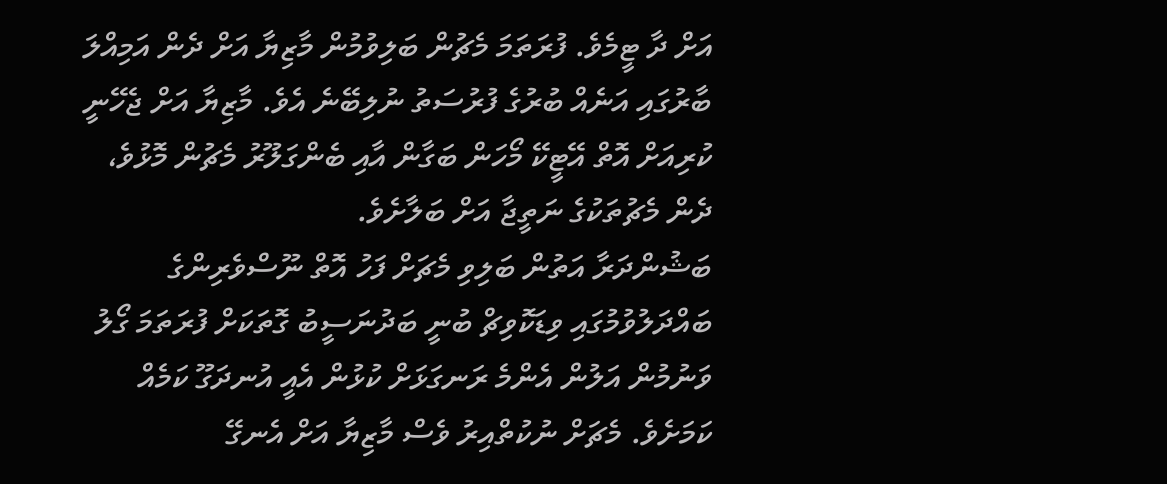އަށް ދާ ޓީމެވެ. ފުރަތަމަ މެޗުން ބަލިވުމުން މާޒިޔާ އަށް ދެން އަމިއްލަ ބާރުގައި އަނެއް ބުރުގެ ފުރުސަތު ނުލިބޭނެ އެވެ. މާޒިޔާ އަށް ޖެހޭނީ ކުރިއަށް އޮތް އޭޓީކޭ މޯހަން ބަގާން އާއި ބެންގަލޫރު މެޗުން މޮޅުވެ، ދެން މެޗުތަކުގެ ނަތީޖާ އަށް ބަލާށެވެ.
ބަޝުންދަރާ އަތުން ބަލިވި މެޗަށް ފަހު އޮތް ނޫސްވެރިންގެ ބައްދަލުވުމުގައި ވިޑަކޮވިޗް ބުނީ ބަދުނަސީބު ގޮތަކަށް ފުރަތަމަ ގޯލު ވަނުމުން އަލުން އެންމެ ރަނގަޅަށް ކުޅުން އެއީ އުނދަގޫ ކަމެއް ކަމަށެވެ. މެޗަށް ނުކުތްއިރު ވެސް މާޒިޔާ އަށް އެނގޭ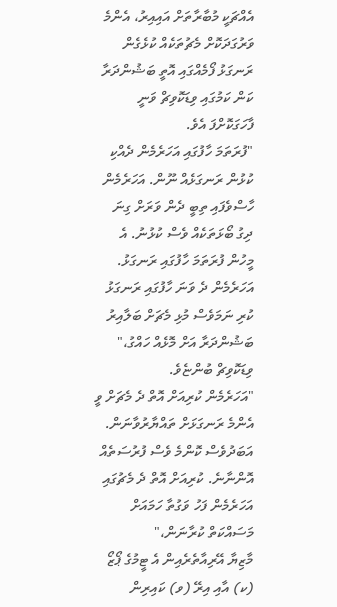އެއްޗަކީ މުބާރާތަށް އައިއިރު، އެންމެ ވަރުގަދަކޮށް މެޗުތަކެއް ކުޅެގެން ރަނގަޅު ފޯމެއްގައި އޮތީ ބަޝުންދަރާ ކަން ކަމުގައި ވިޑަކޮވިޗް ވަނީ ފާހަގަކޮށްފަ އެވެ.
"ފުރަތަމަ ހާފުގައި އަހަރެމެން ދެއްކި ކުޅުން ރަނގަޅެއް ނޫން. އަހަރެމެން ހާސްވެފައި ތިބީ ދެން ވަރަށް ގިނަ ދިގު ބޯޅަތަކެއް ވެސް ކުޅުނު. އެ މީހުން ފުރަތަމަ ހާފުގައި ރަނގަޅު. އަހަރެމެން ދެ ވަނަ ހާފުގައި ރަނގަޅު ކުރި ނަމަވެސް މުޅި މެޗަށް ބަލާއިރު ބަޝުންދަރާ އަށް މޮޅެއް ހައްގު،" ވިޑަކޮވިޗް ބުންޏެވެ.
"އަހަރެމެން ކުރިއަށް އޮތް ދެ މެޗަށް ވީ އެންމެ ރަނގަޅަށް ތައްޔާރުވާނަން. އަބަދުވެސް ކޮންމެ ވެސް ފުރުސަތެއް އޮންނާނެ. ކުރިއަށް އޮތް ދެ މެޗުގައި އަހަރެމެން ފަހު ވަގުތާ ހަމައަށް މަސައްކަތް ކުރާނަން،"
މާޒިޔާ އޭރިއާތެރެއިން އެ ޓީމުގެ ޕޯޒޯ (ކ) އާއި އިރޭ (ވ) ކައިރިން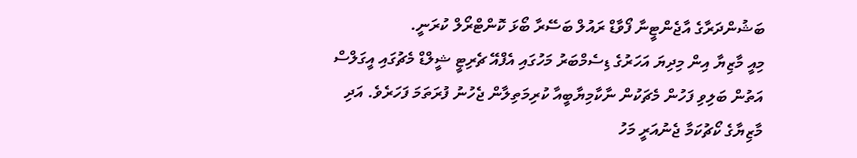ބަޝުންދަރާގެ އާޖެންޓީނާ ފޯވާޑް ރައުލް ބަސޭރާ ބޯޅަ ކޮންޓްރޯލް ކުރަނީ.
މިއީ މާޒިޔާ އިން މިދިޔަ އަހަރުގެ ޑިސެމްބަރު މަހުގައި އެފްއޭ ޗެރިޓީ ޝީލްޑް މެޗުގައި އީގަލްސް އަތުން ބަލިވި ފަހުން މެޗަކުން ނާކާމިޔާބީއާ ކުރިމަތިލާން ޖެހުނު ފުރަތަމަ ފަހަރެވެ. އަދި މާޒިޔާގެ ކޯޗުކަމާ ޖެނުއަރީ މަހު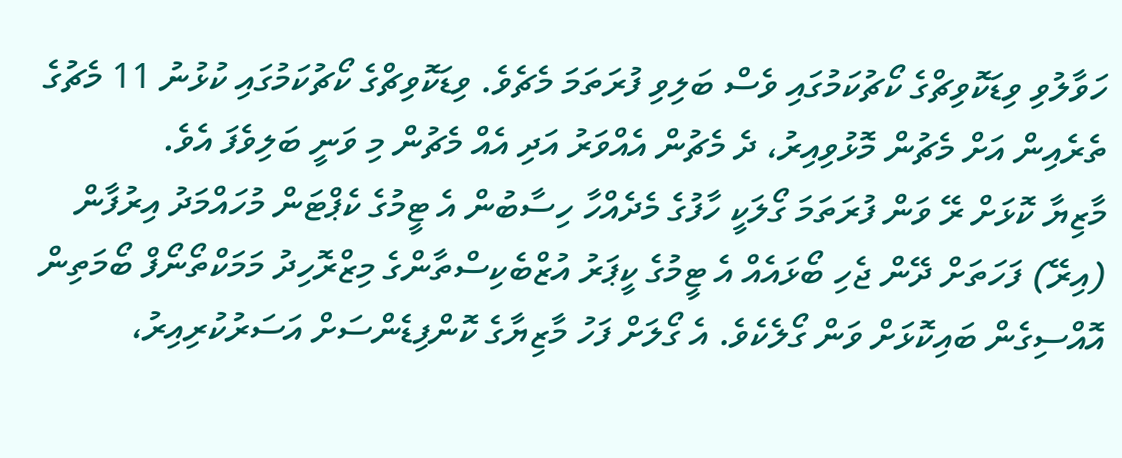ހަވާލުވި ވިޑަކޮވިޗްގެ ކޯޗުކަމުގައި ވެސް ބަލިވި ފުރަތަމަ މެޗެވެ. ވިޑަކޮވިޗްގެ ކޯޗުކަމުގައި ކުޅުނު 11 މެޗުގެ ތެރެއިން އަށް މެޗުން މޮޅުވިއިރު، ދެ މެޗުން އެއްވަރު އަދި އެއް މެޗުން މި ވަނީ ބަލިވެފަ އެވެ.
މާޒިޔާ ކޮޅަށް ރޭ ވަން ފުރަތަމަ ގޯލަކީ ހާފުގެ މެދެއްހާ ހިސާބުން އެ ޓީމުގެ ކެޕްޓަން މުހައްމަދު އިރުފާން (އިރޭ) ފަހަތަށް ދޭން ޖެހި ބޯޅައެއް އެ ޓީމުގެ ކީޕަރު އުޒްބެކިސްތާންގެ މިޒްރޮހިދު މަމަކްތޯނޯފް ބޯމަތިން އޮއްސިގެން ބައިކޮޅަށް ވަން ގޯލެކެވެ. އެ ގޯލަށް ފަހު މާޒިޔާގެ ކޮންފިޑެންސަށް އަސަރުކުރިއިރު،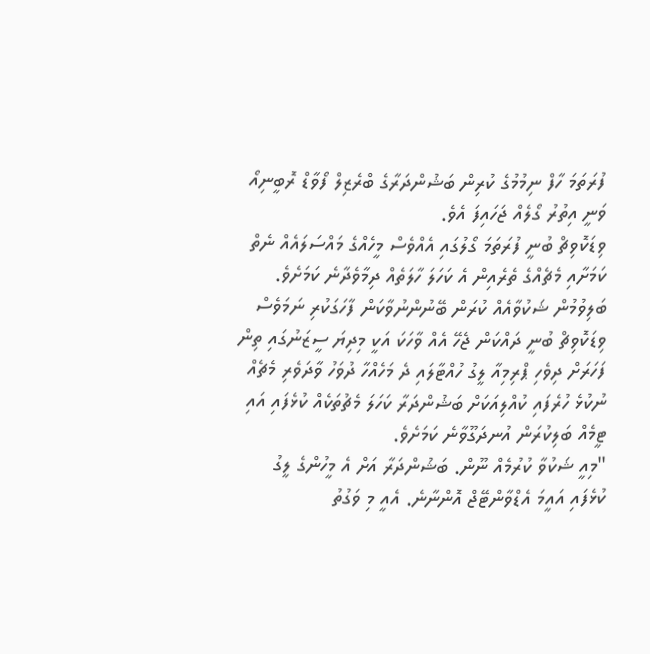ފުރަތަމަ ހާފް ނިމުމުގެ ކުރިން ބަޝުންދަރާގެ ބްރެޒިލް ފޯވާޑް ރޮބީނިއޯ ވަނީ އިތުރު ގޯލެއް ޖަހައިފަ އެވެ.
ވިޑަކޮވިޗް ބުނީ ފުރަތަމަ ގޯލުގައި އެއްވެސް މީހެއްގެ މައްސަލައެއް ނެތް ކަމަށާއި މެޗެއްގެ ތެރެއިން އެ ކަހަލަ ހާލަތެއް ދިމާވެދާނެ ކަމަށެވެ. ބަލިވުމުން ޝަކުވާއެއް ކުރަން ބޭނުންނުވާކަން ފާހަގަކުރި ނަމަވެސް ވިޑަކޮވިޗް ބުނީ ދައްކަން ޖެހޭ އެއް ވާހަކަ އަކީ މިދިޔަ ސީޒަނުގައި ތިން ފަހަރަށް ދިވެހި ޕްރިމިއާ ލީގު ހުއްޓާލައި ދެ މަހެއްހާ ދުވަހު ވާދަވެރި މެޗެއް ނުކުޅެ ހުރެފައި ކުއްލިއަކަށް ބަޝުންދަރާ ކަހަލަ މެޗުތަކެއް ކުޅެފައި އައި ޓީމެއް ބަލިކުރަން އުނދަގޫވާނެ ކަމަށެވެ.
"މިއީ ޝަކުވާ ކުރުމެއް ނޫން. ބަޝުންދަރާ އަށް އެ މީހުންގެ ލީގު ކުޅެފައި އައީމަ އެޑްވާންޓޭޖް އޮންނާނެ. އެއީ މި ވަގުތު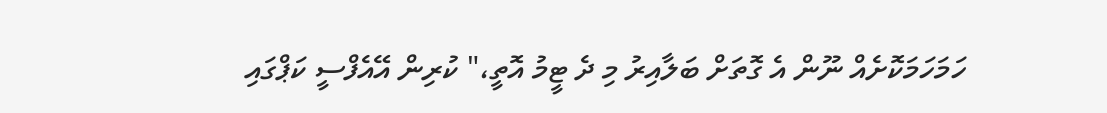ހަމަހަމަކޮށެއް ނޫން އެ ގޮތަށް ބަލާއިރު މި ދެ ޓީމު އޮތީ،" ކުރިން އޭއެފްސީ ކަޕްގައި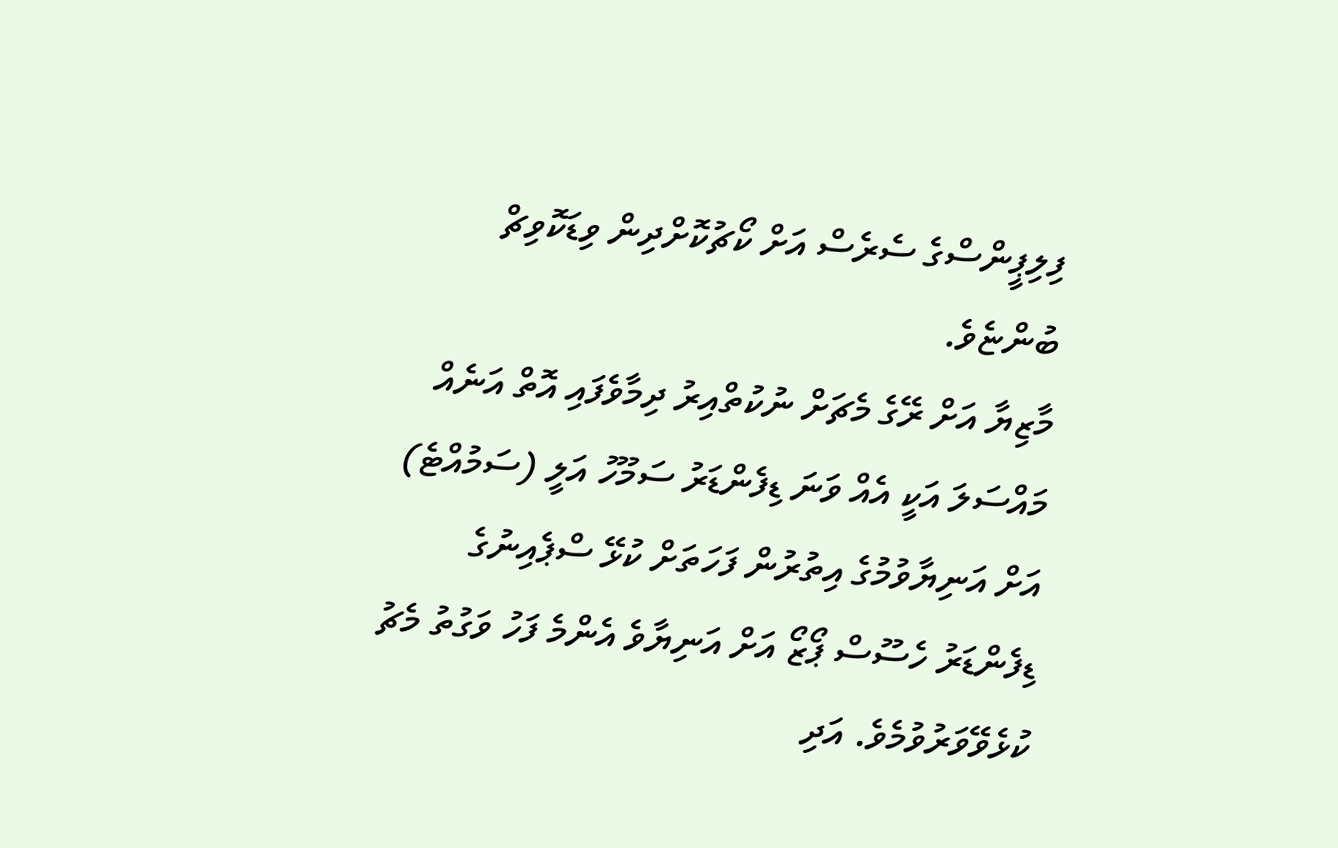ފިލިޕީންސްގެ ސެރެސް އަށް ކޯޗުކޮށްދިން ވިޑަކޮވިޗް ބުންޏެވެ.
މާޒިޔާ އަށް ރޭގެ މެޗަށް ނުކުތްއިރު ދިމާވެފައި އޮތް އަނެއް މައްސަލަ އަކީ އެއް ވަނަ ޑިފެންޑަރު ސަމޫހު އަލީ (ސަމުއްޓެ) އަށް އަނިޔާވުމުގެ އިތުރުން ފަހަތަށް ކުޅޭ ސްޕެއިނުގެ ޑިފެންޑަރު ހެސޫސް ޕޯޒޯ އަށް އަނިޔާވެ އެންމެ ފަހު ވަގުތު މެޗު ކުޅެވޭވަރުވުމެވެ. އަދި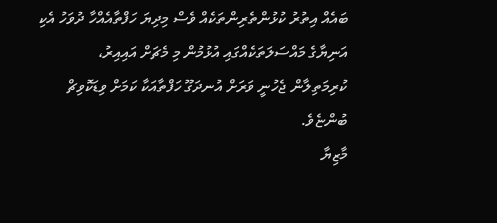ބައެއް އިތުރު ކުޅުންތެރިންތަކެއް ވެސް މިދިޔަ ހަފްތާއެއްހާ ދުވަހު އެކި އަނިޔާގެ މައްސަލަތަކެއްގައި އުޅުމުން މި މެޗަށް އައިއިރު، ކުރިމަތިލާން ޖެހުނީ ވަރަށް އުނދަގޫ ހަފްތާއަކާ ކަމަށް ވިޑަކޮވިޗް ބުންޏެވެ.
މާޒިޔާ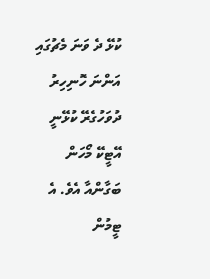ކުޅޭ ދެ ވަނަ މެޗުގައި އަންނަ ހޮނިހިރު ދުވަހުގެރޭ ކުޅޭނީ އޭޓީކޭ މޯހަން ބަގާންއާ އެވެ. އެ ޓީމުން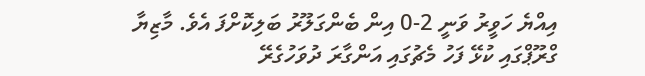އިއްޔެ ހަވީރު ވަނީ 2-0 އިން ބެންގަލޫރު ބަލިކޮށްފަ އެވެ. މާޒިޔާ ގްރޫޕްގައި ކުޅޭ ފަހު މެޗުގައި އަންގާރަ ދުވަހުގެރޭ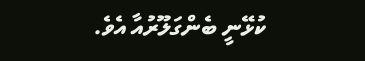ކުޅޭނީ ބެންގަލޫރުއާ އެވެ.